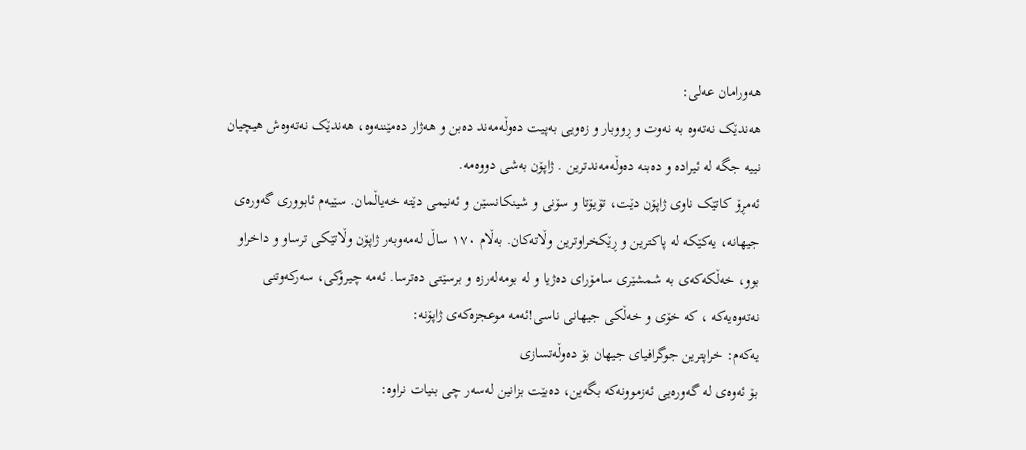هەورامان عەلی:
هەندێک نەتەوە بە نەوت و ڕووبار و زەویی بەپیت دەوڵەمەند دەبن و هەژار دەمێننەوە، هەندێک نەتەوەش هیچیان نییە جگە لە ئیرادە و دەبنە دەوڵەمەندترین . ژاپۆن بەشی دووەمە.
ئەمڕۆ کاتێک ناوی ژاپۆن دێت، تۆیۆتا و سۆنی و شینکانسێن و ئەنیمی دێتە خەیاڵمان. سێیەم ئابووری گەورەی جیهانە، یەکێکە لە پاکترین و ڕێکخراوترین وڵاتەکان. بەڵام ١٧٠ ساڵ لەمەوبەر ژاپۆن وڵاتێکی ترساو و داخراو بوو، خەڵکەکەی بە شمشێری سامۆرای دەژیا و لە بومەلەرزە و برسێتی دەترسا. ئەمە چیرۆکی، سەرکەوتنی نەتەوەیەکە ، کە خۆی و خەڵکی جیهانی ناسی!ئەمە موعجزەکەی ژاپۆنە:
یەکەم: خراپترین جوگرافیای جیهان بۆ دەوڵەتسازی
بۆ ئەوەی لە گەورەیی ئەزموونەکە بگەین، دەبێت بزانین لەسەر چی بنیات نراوە: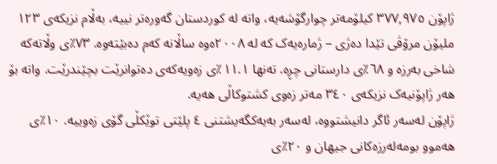ژاپۆن ٣٧٧,٩٧٥ کیلۆمەتر چوارگۆشەیە، واتە لە کوردستان گەورەتر نییە، بەڵام نزیکەی ١٢٣ ملیۆن مرۆڤی تێدا دەژی – ژمارەیەک کە لە ٢٠٠٨ەوە ساڵانە کەم دەبێتەوە. ٧٣٪ی وڵاتەکە شاخی بەرزە و ٦٨٪ی دارستانی چڕە. تەنها ١١.١٪ی زەویەکەی دەتوانرێت بچێندرێت. واتە بۆ هەر ژاپۆنیەک نزیکەی ٣٤٠ مەتر زەوی کشتوکاڵی هەیە.
ژاپۆن لەسەر ئاگر دانیشتووە، لەسەر بەیەکگەیشتنی ٤ پلێتی توێکڵی گۆی زەوییە. ١٠٪ی هەموو بومەلەرزەکانی جیهان و ٢٠٪ی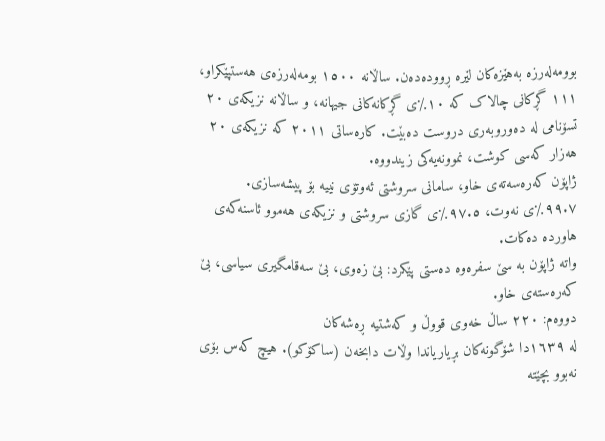بوومەلەرزە بەهێزەکان لێرە ڕوودەدەن. ساڵانە ١٥٠٠ بومەلەرزەی هەستپێکراو، ١١١ گڕکانی چالاک کە ١٠٪ی گڕکانەکانی جیهانە، و ساڵانە نزیکەی ٢٠ تسۆنامی لە دەوروبەری دروست دەبێت. کارەساتی ٢٠١١ کە نزیکەی ٢٠ هەزار کەسی کوشت، نموونەیەکی زیندووە.
ژاپۆن کەرەسەتەی خاو، سامانی سروشتی ئەوتۆی نییە بۆ پیشەسازی. ٩٩.٧٪ی نەوت، ٩٧.٥٪ی گازی سروشتی و نزیکەی هەموو ئاسنەکەی هاوردە دەکات.
واتە ژاپۆن بە سێ سفرەوە دەستی پێکرد: بێ زەوی، بێ سەقامگیری سیاسی، بێ کەرەستەی خاو.
دووەم: ٢٢٠ ساڵ خەوی قووڵ و کەشتیە ڕەشەکان
لە ١٦٣٩دا شۆگونەکان بڕیاریاندا وڵات دابخەن (ساکۆکو). هیچ کەس بۆی نەبوو بچێتە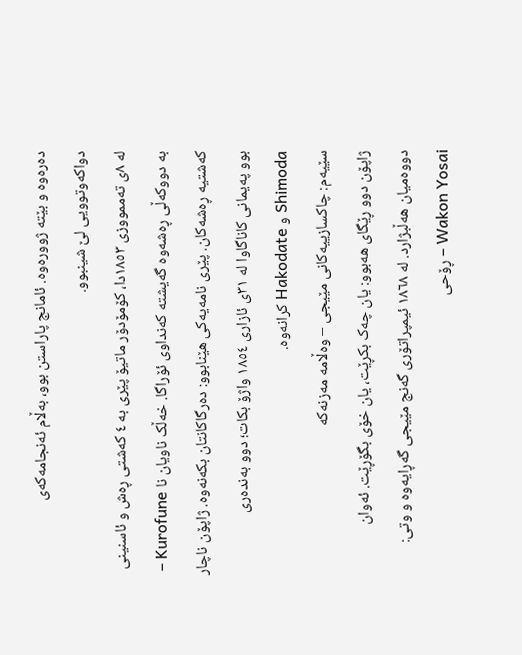دەرەوە و بێتە ژوورەوە. ئامانج پاراستن بوو، بەڵام ئەنجامەکەی دواکەوتوویی لێ شینبوو.
لە ٨ی تەممووزی ١٨٥٣دا، کۆمۆدۆر ماتیۆ پێری بە ٤ کەشتی ڕەش و ئاسنینی بە دووکەڵی ڕەشەوە گەیشتە کەنداوی ئۆراگا. خەڵک ناویان نا Kurofune – کەشتیە ڕەشەکان. پێری نامەیەکی هێنابوو: دەرگاکانتان بکەنەوە. ژاپۆن ناچار بوو پەیمانی کاناگاوا لە ٣١ی ئازاری ١٨٥٤ واژۆ بکات؛ دوو بەندەری Shimoda و Hakodate کرانەوە.
سێیەم: چاکسازییەکانی مێیجی – وەڵامە مەزنەکە
ژاپۆن دوو ڕێگای هەبوو: یان چەک بکڕێت، یان خۆی بگۆڕێت. ئەوان دووەمیان هەڵبژارد. لە ١٨٦٨ ئیمپراتۆری گەنج مێیجی گەڕایەوە و وتی: Wakon Yosai – ڕۆحی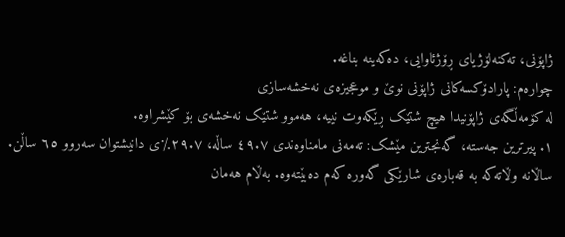ژاپۆنی، تەکنەلۆژیای ڕۆژئاوایی، دەکەینە بناغە.
چوارەم: پارادۆکسەکانی ژاپۆنی نوێ و موعجیزەی نەخشەسازی
لە کۆمەڵگەی ژاپۆنیدا هیچ شتێک ڕێکەوت نییە، هەموو شتێک نەخشەی بۆ کێشراوە.
١. پیرترین جەستە، گەنجترین مێشک: تەمەنی مامناوەندی ٤٩.٧ ساڵە، ٢٩.٧٪ی دانیشتوان سەروو ٦٥ ساڵن. ساڵانە وڵاتەکە بە قەبارەی شارێکی گەورە کەم دەبێتەوە. بەڵام هەمان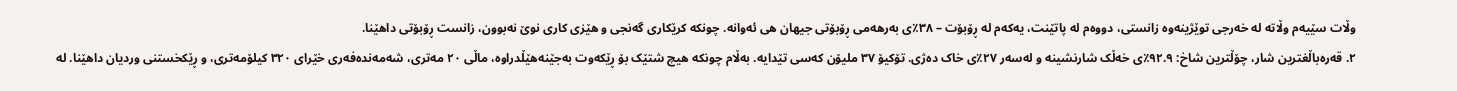وڵات سێیەم وڵاتە لە خەرجی توێژینەوە زانستی، دووەم لە پاتێنت، یەکەم لە ڕۆبۆت – ٣٨٪ی بەرهەمی ڕۆبۆتی جیهان هی ئەوانە. چونکە کرێکاری گەنجی و هێزی کاری نوێ نەبوون، زانست ڕۆبۆتی داهێنا.
٢. قەرەباڵغترین شار، چۆڵترین شاخ: ٩٢.٩٪ی خەڵک شارنشینە و لەسەر ٢٧٪ی خاک دەژی. تۆکیۆ ٣٧ ملیۆن کەسی تێدایە. بەڵام چونکە هیچ شتێک بۆ ڕێکەوت بەجێنەهێڵدراوە، ماڵی ٢٠ مەتری، شەمەندەفەری خێرای ٣٢٠ کیلۆمەتری، و ڕێکخستنی وردیان داهێنا. لە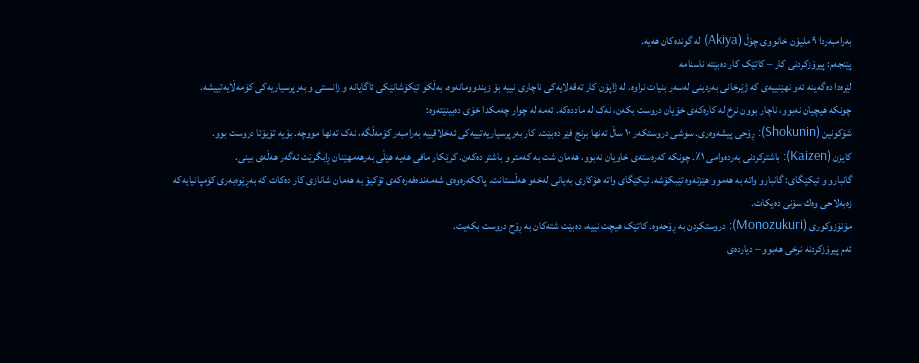بەرامبەردا ٩ ملیۆن خانووی چۆڵ (Akiya) لە گوندەکان هەیە.
پێنجەم: پیرۆزکردنی کار – کاتێک کار دەبێتە ناسنامە
لێرەدا دەگەینە ئەو نهێنییەی کە ژێرخانی بەردینی لەسەر بنیات نراوە. لە ژاپۆن کار تەقەلایەکی ناچاری نییە بۆ زیندوومانەوە، بەڵکو تێکۆشانێکی ئاگایانە و زانستی و بەرپرسیاریەکی کۆمەڵایەتییشە.
چونکە هیچیان نەبوو، ناچار بوون نرخ لە کارەکەی خۆیان دروست بکەن، نەک لە ماددەکە. ئەمە لە چوار چەمکدا خۆی دەبینێتەوە:
شۆکونین (Shokunin): ڕۆحی پیشەوەری. سوشی دروستکەر ١٠ ساڵ تەنها برنج فێر دەبێت. کار بەرپرسیاریەتییەکی ئەخلاقییە بەرامبەر کۆمەڵگە، نەک تەنها مووچە. بۆیە تۆیۆتا دروست بوو.
کایزن (Kaizen): باشترکردنی بەردەوامی ١٪. چونکە کەرەستەی خاویان نەبوو، هەمان شت بە کەمتر و باشتر دەکەن. کرێکار مافی هەیە هێڵی بەرهەمهێنان ڕابگرێت ئەگەر هەڵەی بینی.
گانبارو و ئیکێگای: گانبارو واتە بە هەموو هێزتەوە تێبکۆشە. ئیکێگای واتە هۆکاری بەیانی لەخەو هەڵستانت. پاککەرەوەی شەمەندەفەرەکەی تۆکیۆ بە هەمان شانازی کار دەکات کە بەڕێوەبەری کۆمپانیایەکە زەبەلاحی وەك سۆنی دەیکات.
مۆنۆزوکوری (Monozukuri): دروستکردن بە ڕۆحەوە. کاتێک هیچت نییە، دەبێت شتەکان بە ڕۆح دروست بکەیت.
ئەم پیرۆزکردنە نرخی هەبوو – دیاردەی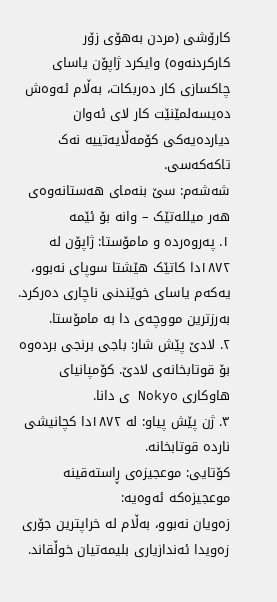کارۆشی (مردن بەهۆی زۆر کارکردنەوە) وایکرد ژاپۆن یاسای چاکسازی کار دەربکات، بەڵام ئەوەش دەیسەلمێنێت کار لای ئەوان دیاردەیەکی کۆمەڵایەتییە نەک تاکەکەسی.
شەشەم: سێ بنەمای هەستانەوەی هەر میللەتێک – وانە بۆ ئێمە
١. پەروەردە و مامۆستا: ژاپۆن لە ١٨٧٢دا کاتێک هێشتا سوپای نەبوو، یەکەم یاسای خوێندنی ناچاری دەرکرد. بەرزترین مووچەی دا بە مامۆستا.
٢. لادێ پێش شار: باجی برنجی بردەوە بۆ قوتابخانەی لادێ. کۆمپانیای هاوکاری Nokyo ی دانا.
٣. ژن پێش پیاو: لە ١٨٧٢دا کچانیشی ناردە قوتابخانە.
کۆتایی: موعجیزەی ڕاستەقینە
موعجیزەکە ئەوەیە:
زەویان نەبوو، بەڵام لە خراپترین جۆری زەویدا ئەندازیاری بلیمەتیان خوڵقاند.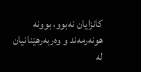کانزایان نەبوو، بوونە هونەرمەند و وەربەرهێنانیان لە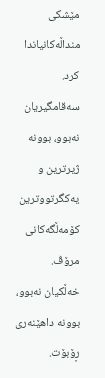مێشکی منداڵەکانیاندا کرد.
سەقامگیریان نەبوو، بوونە ژیرترین و یەکگرتووترین کۆمەڵگەکانی مرۆڤ.
خەڵکیان نەبوو، بوونە داهێنەری ڕۆبۆت.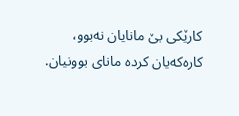کارێکی بێ مانایان نەبوو، کارەکەیان کردە مانای بوونیان.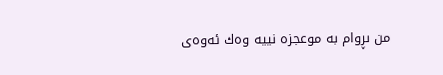من ىڕوام بە موعجزە نییە وەك ئەوەی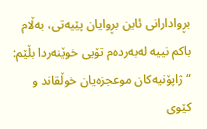بڕوادارانی ئاین بڕوایان پێیەتی، بەڵام باکم نییە لەبەردەم تۆیی خوێنەردا بڵێم: “ژاپۆنیەکان موعجزەیان خوڵقاند و کێوی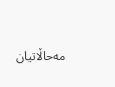مەحاڵاتیان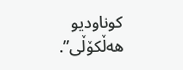کوناودیو هەڵکۆڵی”.